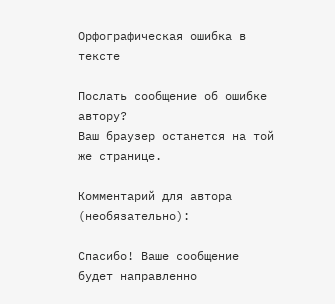Орфографическая ошибка в тексте

Послать сообщение об ошибке автору?
Ваш браузер останется на той же странице.

Комментарий для автора (необязательно):

Спасибо! Ваше сообщение будет направленно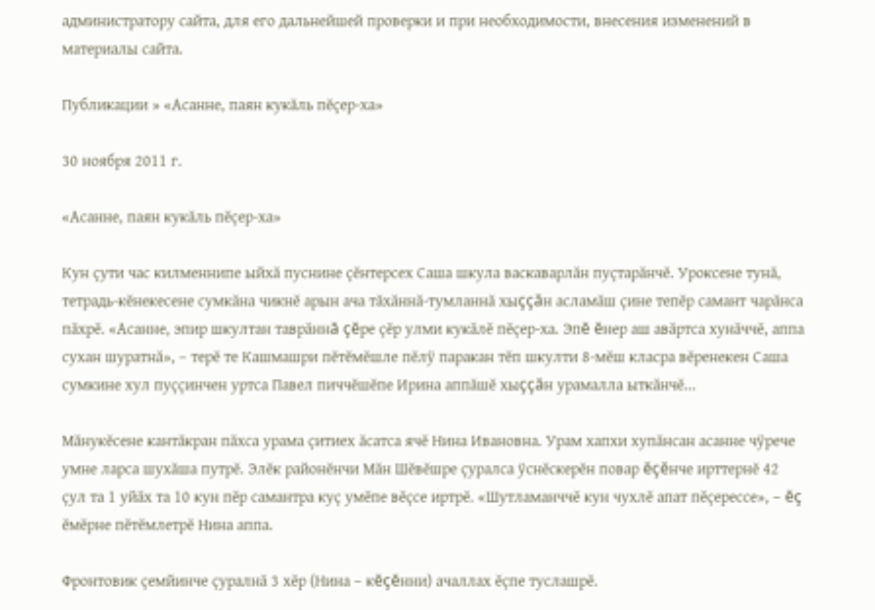администратору сайта, для его дальнейшей проверки и при необходимости, внесения изменений в материалы сайта.

Публикации » «Асанне, паян кукăль пĕçер-ха»

30 ноября 2011 г.

«Асанне, паян кукăль пĕçер-ха»

Кун çути час килменнипе ыйхă пуснине çĕнтерсех Саша шкула васкаварлăн пуçтарăнчĕ. Уроксене тунă, тетрадь-кĕнекесене сумкăна чикнĕ арын ача тăхăннă-тумланнă хыççăн асламăш çине тепĕр самант чарăнса пăхрĕ. «Асанне, эпир шкултан таврăннă çĕре çĕр улми кукăлĕ пĕçер-ха. Эпĕ ĕнер аш авăртса хунăччĕ, аппа сухан шуратнă», – терĕ те Кашмашри пĕтĕмĕшле пĕлÿ паракан тĕп шкулти 8-мĕш класра вĕренекен Саша сумкине хул пуççинчен уртса Павел пиччĕшĕпе Ирина аппăшĕ хыççăн урамалла ыткăнчĕ...

Мăнукĕсене кантăкран пăхса урама çитиех ăсатса ячĕ Нина Ивановна. Урам хапхи хупăнсан асанне чÿрече умне ларса шухăша путрĕ. Элĕк районĕнчи Мăн Шĕвĕшре çуралса ÿснĕскерĕн повар ĕçĕнче ирттернĕ 42 çул та 1 уйăх та 10 кун пĕр самантра куç умĕпе вĕçсе иртрĕ. «Шутламанччĕ кун чухлĕ апат пĕçерессе», – ĕç ĕмĕрне пĕтĕмлетрĕ Нина аппа.

Фронтовик çемйинче çуралнă 3 хĕр (Нина – кĕçĕнни) ачаллах ĕçпе туслашрĕ.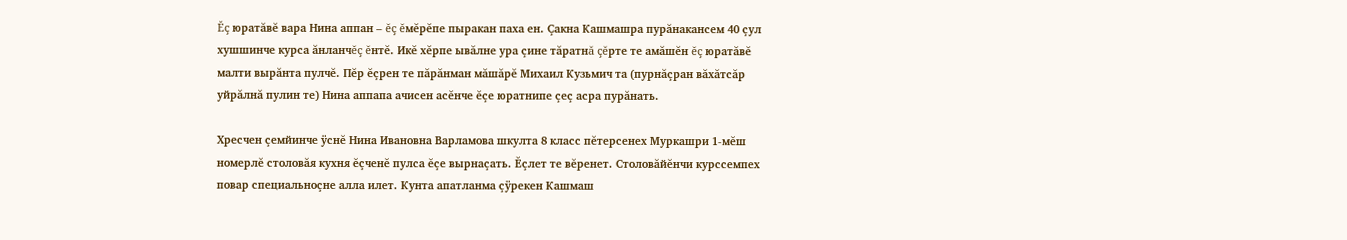Ĕç юратăвĕ вара Нина аппан – ĕç ĕмĕрĕпе пыракан паха ен. Çакна Кашмашра пурăнакансем 40 çул хушшинче курса ăнланчĕç ĕнтĕ. Икĕ хĕрпе ывăлне ура çине тăратнă çĕрте те амăшĕн ĕç юратăвĕ малти вырăнта пулчĕ. Пĕр ĕçрен те пăрăнман мăшăрĕ Михаил Кузьмич та (пурнăçран вăхăтсăр уйрăлнă пулин те) Нина аппапа ачисен асĕнче ĕçе юратнипе çеç асра пурăнать.

Хресчен çемйинче ÿснĕ Нина Ивановна Варламова шкулта 8 класс пĕтерсенех Муркашри 1-мĕш номерлĕ столовăя кухня ĕçченĕ пулса ĕçе вырнаçать. Ĕçлет те вĕренет. Столовăйĕнчи курссемпех повар специальноçне алла илет. Кунта апатланма çÿрекен Кашмаш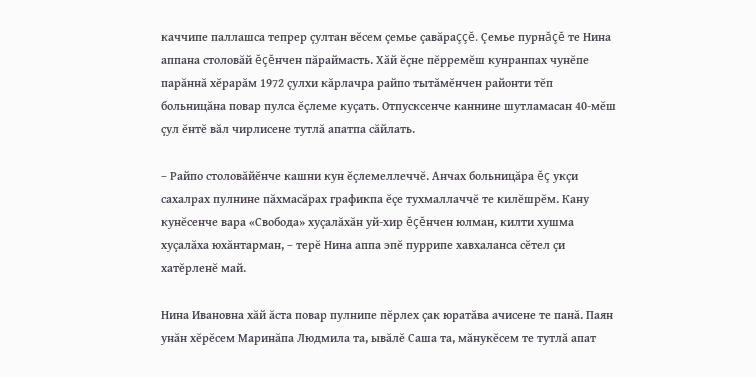каччипе паллашса тепрер çултан вĕсем çемье çавăраççĕ. Çемье пурнăçĕ те Нина аппана столовăй ĕçĕнчен пăраймасть. Хăй ĕçне пĕрремĕш кунранпах чунĕпе парăннă хĕрарăм 1972 çулхи кăрлачра райпо тытăмĕнчен районти тĕп больницăна повар пулса ĕçлеме куçать. Отпусксенче каннине шутламасан 40-мĕш çул ĕнтĕ вăл чирлисене тутлă апатпа сăйлать.

– Райпо столовăйĕнче кашни кун ĕçлемеллеччĕ. Анчах больницăра ĕç укçи сахалрах пулнине пăхмасăрах графикпа ĕçе тухмаллаччĕ те килĕшрĕм. Кану кунĕсенче вара «Свобода» хуçалăхăн уй-хир ĕçĕнчен юлман, килти хушма хуçалăха юхăнтарман, – терĕ Нина аппа эпĕ пуррипе хавхаланса сĕтел çи хатĕрленĕ май.

Нина Ивановна хăй ăста повар пулнипе пĕрлех çак юратăва ачисене те панă. Паян унăн хĕрĕсем Маринăпа Людмила та, ывăлĕ Саша та, мăнукĕсем те тутлă апат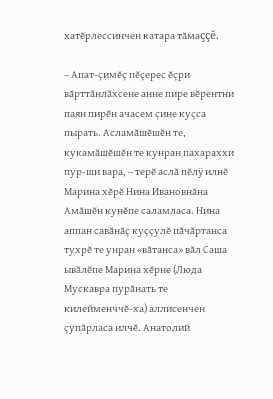хатĕрлессинчен катара тăмаççĕ.

– Апат-çимĕç пĕçерес ĕçри вăрттăнлăхсене анне пире вĕрентни паян пирĕн ачасем çине куçса пырать. Асламăшĕшĕн те, кукамăшĕшĕн те кунран пахараххи пур-ши вара, – терĕ аслă пĕлÿ илнĕ Марина хĕрĕ Нина Ивановнăна Амăшĕн кунĕпе саламласа. Нина аппан савăнăç куççулĕ пăчăртанса тухрĕ те унран «вăтанса» вăл Саша ывăлĕпе Марина хĕрне (Люда Мускавра пурăнать те килейменччĕ-ха) аллисенчен çупăрласа илчĕ. Анатолий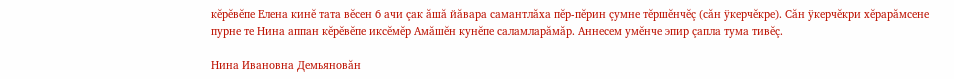кĕрĕвĕпе Елена кинĕ тата вĕсен 6 ачи çак ăшă йăвара самантлăха пĕр-пĕрин çумне тĕршĕнчĕç (сăн ÿкерчĕкре). Сăн ÿкерчĕкри хĕрарăмсене пурне те Нина аппан кĕрĕвĕпе иксĕмĕр Амăшĕн кунĕпе саламларăмăр. Аннесем умĕнче эпир çапла тума тивĕç.

Нина Ивановна Демьяновăн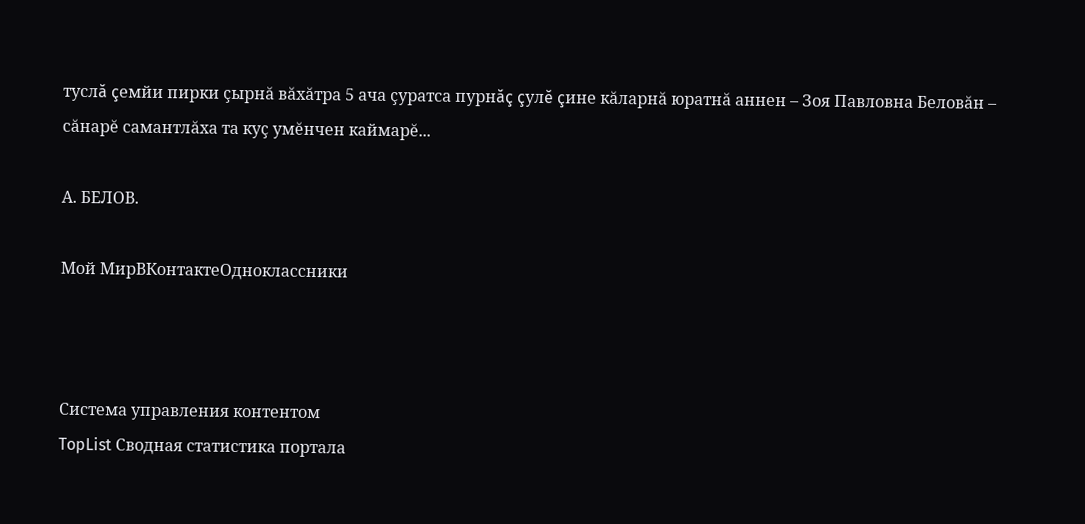туслă çемйи пирки çырнă вăхăтра 5 ача çуратса пурнăç çулĕ çине кăларнă юратнă аннен – Зоя Павловна Беловăн – сăнарĕ самантлăха та куç умĕнчен каймарĕ...

А. БЕЛОВ.

Мой МирВКонтактеОдноклассники



Система управления контентом
TopList Сводная статистика портала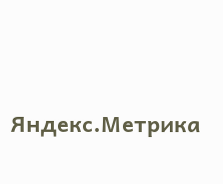Яндекс.Метрика